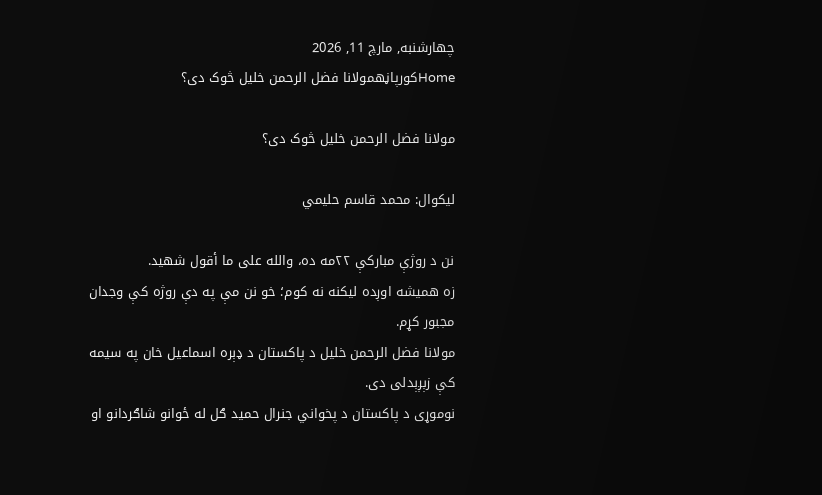چهارشنبه, مارچ 11, 2026
Homeکورپاڼهمولانا فضل الرحمن خلیل څوک دی؟

مولانا فضل الرحمن خلیل څوک دی؟

لیکوال: محمد قاسم حلیمي

نن د روژې مبارکې ۲۲مه ده، والله علی ما أقول شهید.
زه همیشه اوږده لیکنه نه کوم؛ خو نن مې په دې روژه کې وجدان مجبور کړم.
مولانا فضل الرحمن خلیل د پاکستان د ډېره اسماعیل خان په سیمه کې زېږېدلی دی.
نوموړی د پاکستان د پخواني جنرال حمید ګل له ځوانو شاګردانو او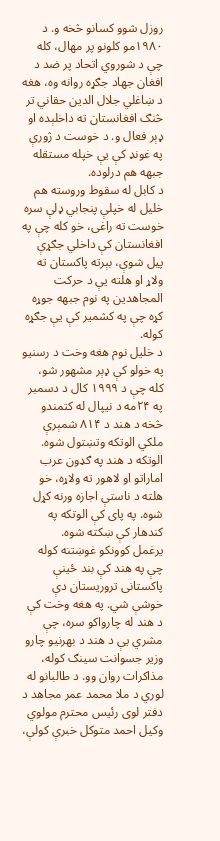روزل شوو کسانو څخه و. د ۱۹۸۰مو کلونو پر مهال، کله چې د شوروي اتحاد پر ضد د افغان جهاد جګړه روانه وه، هغه د ښاغلي جلال الدین حقاني تر څنګ افغانستان ته داخلېده او ډېر فعال و. د خوست د ژورې په غونډ کې یې خپله مستقله جبهه هم درلوده.
د کابل له سقوط وروسته هم خلیل له خپلې پنجابي ډلې سره خوست ته راغی، خو کله چې په افغانستان کې داخلي جګړې پیل شوې، بېرته پاکستان ته ولاړ او هلته یې د حرکت المجاهدین په نوم جبهه جوړه کړه چې په کشمیر کې یې جګړه کوله.
د خلیل نوم هغه وخت د رسنیو په خولو کې ډېر مشهور شو، کله چې د ۱۹۹۹ کال د دسمبر په ۲۴مه د نیپال له کتمندو څخه د هند د ۸۱۴ شمېرې ملکي الوتکه وتښتول شوه. الوتکه د هند په ګډون عرب اماراتو او لاهور ته ولاړه، خو هلته د ناستې اجازه ورنه کړل شوه. په پای کې الوتکه په کندهار کې ښکته شوه.
یرغمل کوونکو غوښتنه کوله چې په هند کې بند ځینې پاکستانی تروریستان دې خوشې شي. په هغه وخت کې د هند له چارواکو سره، چې مشري یې د هند د بهرنیو چارو وزیر جسوانت سینګ کوله، مذاکرات روان وو. د طالبانو له لوري د ملا محمد عمر مجاهد د دفتر لوی رئیس محترم مولوي وکیل احمد متوکل خبرې کولې،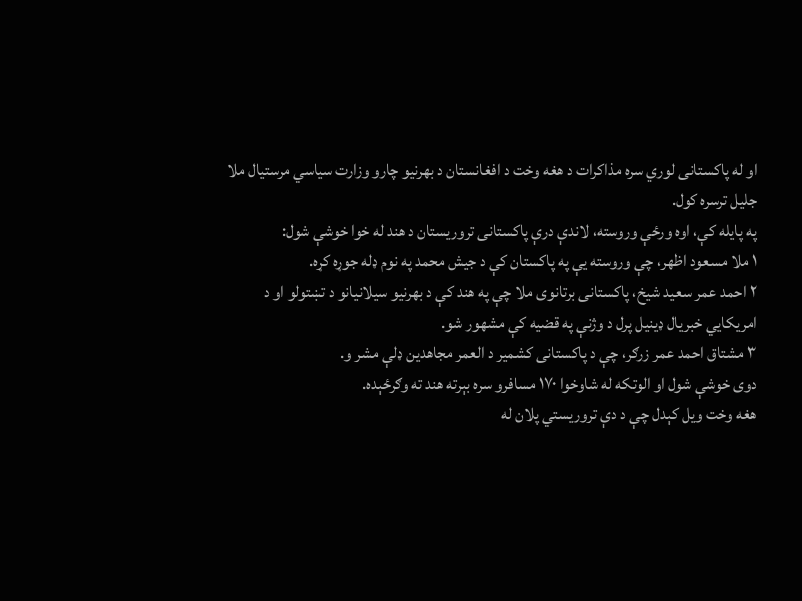او له پاکستانی لوري سره مذاکرات د هغه وخت د افغانستان د بهرنیو چارو وزارت سیاسي مرستیال ملا جلیل ترسره کول.
په پایله کې، اوه ورځې وروسته، لاندې درې پاکستانی تروریستان د هند له خوا خوشې شول:
۱ ملا مسعود اظهر، چې وروسته یې په پاکستان کې د جیش محمد په نوم ډله جوړه کړه.
۲ احمد عمر سعید شیخ، پاکستانی برتانوی ملا چې په هند کې د بهرنیو سیلانیانو د تښتولو او د امریکایي خبریال ډینیل پرل د وژنې په قضیه کې مشهور شو.
۳ مشتاق احمد عمر زرګر، چې د پاکستانی کشمیر د العمر مجاهدین ډلې مشر و.
دوی خوشې شول او الوتکه له شاوخوا ۱۷۰ مسافرو سره بېرته هند ته وګرځېده.
هغه وخت ویل کېدل چې د دې تروریستي پلان له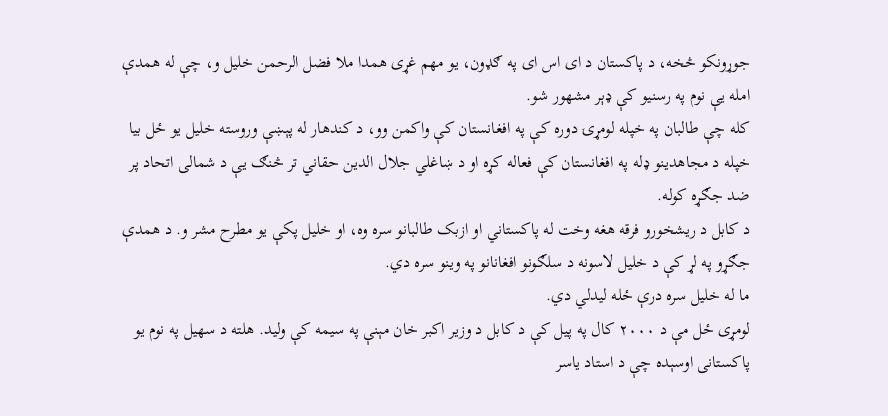جوړونکو څخه، د پاکستان د ای اس ای په ګډون، یو مهم غړی همدا ملا فضل الرحمن خلیل و، چې له همدې امله یې نوم په رسنیو کې ډېر مشهور شو.
کله چې طالبان په خپله لومړۍ دوره کې په افغانستان کې واکمن وو، د کندهار له پېښې وروسته خلیل یو ځل بیا خپله د مجاهدینو ډله په افغانستان کې فعاله کړه او د ښاغلي جلال الدین حقاني تر څنګ یې د شمالی اتحاد پر ضد جګړه کوله.
د کابل د ریشخورو فرقه هغه وخت له پاکستاني او ازبک طالبانو سره وه، او خلیل پکې یو مطرح مشر و. د همدې جګړو په لړ کې د خلیل لاسونه د سلګونو افغانانو په وینو سره دي.
ما له خلیل سره درې ځله لیدلي دي.
لومړی ځل مې د ۲۰۰۰ کال په پیل کې د کابل د وزیر اکبر خان مېنې په سیمه کې ولید. هلته د سهیل په نوم یو پاکستانی اوسېده چې د استاد یاسر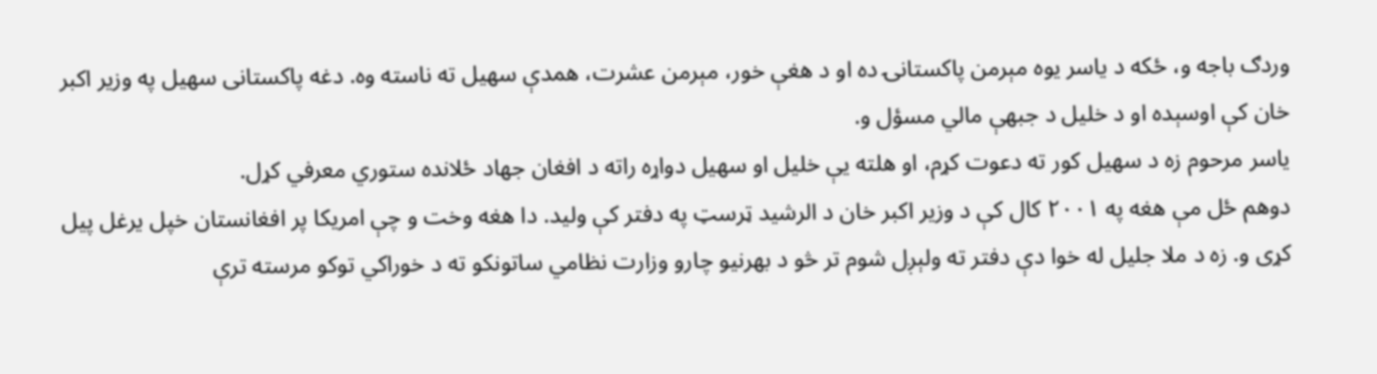وردګ باجه و، ځکه د یاسر یوه مېرمن پاکستانۍ ده او د هغې خور، مېرمن عشرت، همدې سهیل ته ناسته وه. دغه پاکستانی سهیل په وزیر اکبر خان کې اوسېده او د خلیل د جبهې مالي مسؤل و.
یاسر مرحوم زه د سهیل کور ته دعوت کړم، او هلته یې خلیل او سهیل دواړه راته د افغان جهاد ځلانده ستوري معرفي کړل.
دوهم ځل مې هغه په ۲۰۰۱ کال کې د وزیر اکبر خان د الرشید ټرسټ په دفتر کې ولید. دا هغه وخت و چې امریکا پر افغانستان خپل یرغل پیل کړی و. زه د ملا جلیل له خوا دې دفتر ته ولېږل شوم تر څو د بهرنیو چارو وزارت نظامي ساتونکو ته د خوراکي توکو مرسته ترې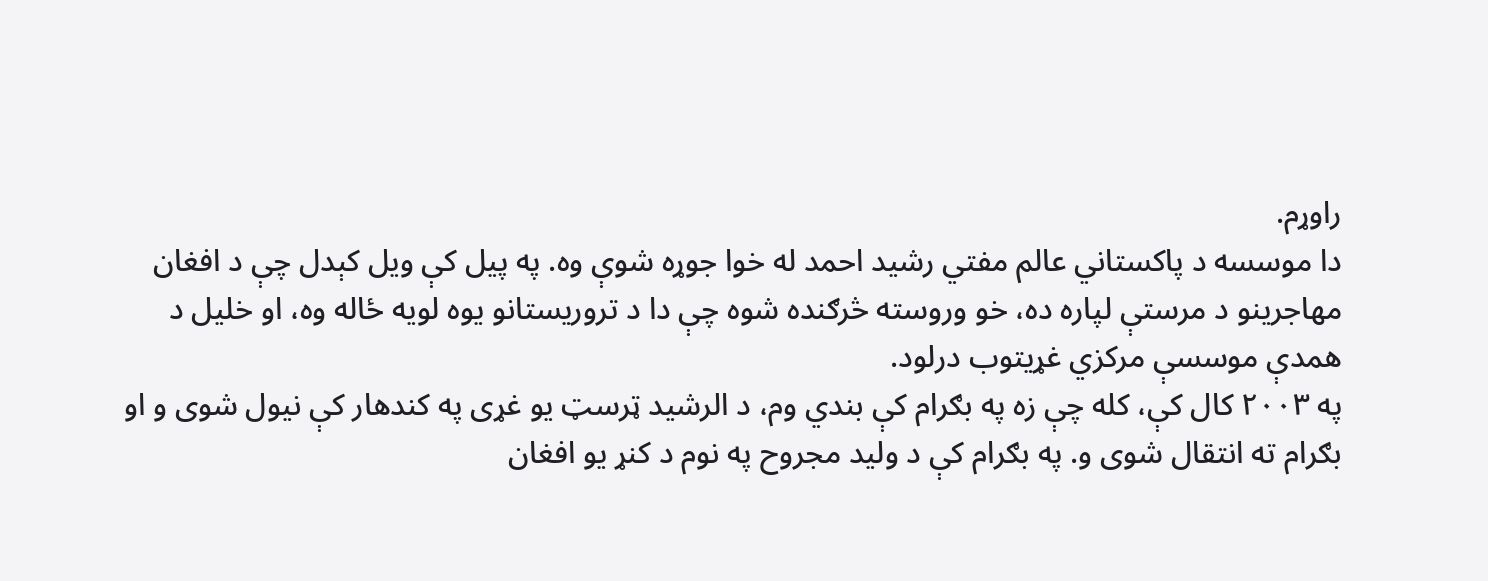راوړم.
دا موسسه د پاکستاني عالم مفتي رشید احمد له خوا جوړه شوې وه. په پیل کې ویل کېدل چې د افغان مهاجرینو د مرستې لپاره ده، خو وروسته څرګنده شوه چې دا د تروریستانو یوه لویه ځاله وه، او خلیل د همدې موسسې مرکزي غړیتوب درلود.
په ۲۰۰۳ کال کې، کله چې زه په بګرام کې بندي وم، د الرشید ټرسټ یو غړی په کندهار کې نیول شوی و او بګرام ته انتقال شوی و. په بګرام کې د ولید مجروح په نوم د کنړ یو افغان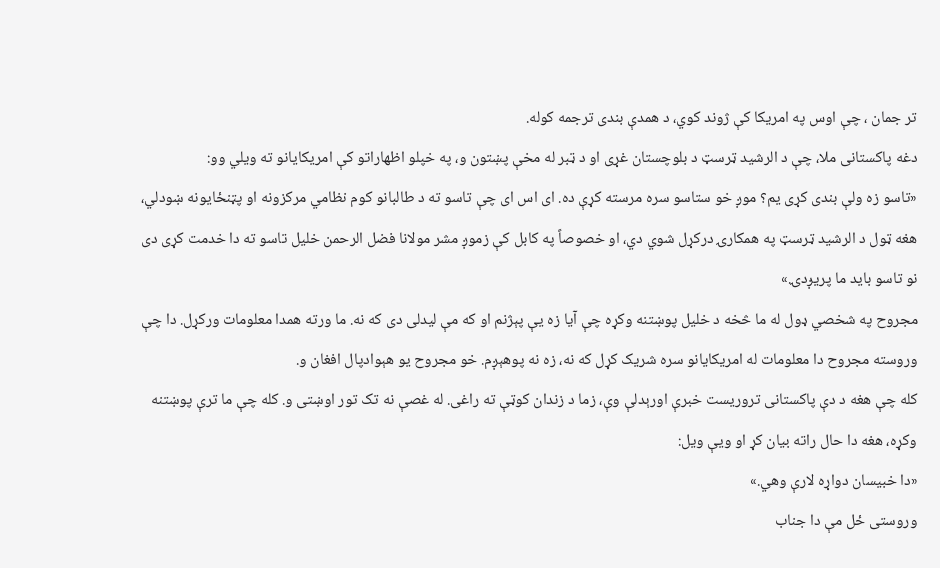تر جمان ، چې اوس په امریکا کې ژوند کوي، د همدې بندی ترجمه کوله.
دغه پاکستانی ملا، چې د الرشید ټرسټ د بلوچستان غړی او د ټبر له مخې پښتون و، په خپلو اظهاراتو کې امریکایانو ته ویلي وو:
«تاسو زه ولې بندی کړی یم؟ موږ خو ستاسو سره مرسته کړې ده. ای اس ای چې تاسو ته د طالبانو کوم نظامي مرکزونه او پټنځایونه ښودلي، هغه ټول د الرشید ټرسټ په همکارۍ درکړل شوي دي، او خصوصاً په کابل کې زموږ مشر مولانا فضل الرحمن خلیل تاسو ته دا خدمت کړی دی نو تاسو باید ما پریږدۍ.»
مجروح په شخصي ډول له ما څخه د خلیل پوښتنه وکړه چې آیا زه یې پېژنم او که مې لیدلی دی که نه. ما ورته همدا معلومات ورکړل. دا چې وروسته مجروح دا معلومات له امریکایانو سره شریک کړل که نه، زه نه پوهېږم. خو مجروح یو هېوادپال افغان و.
کله چې هغه د دې پاکستانی تروریست خبرې اورېدلې وې، زما د زندان کوټې ته راغی. له غصې نه تک تور اوښتی و. کله چې ما ترې پوښتنه وکړه، هغه دا حال راته بیان کړ او ویې ویل:
«دا خبیسان دواړه لارې وهي.»
وروستی ځل مې دا جناب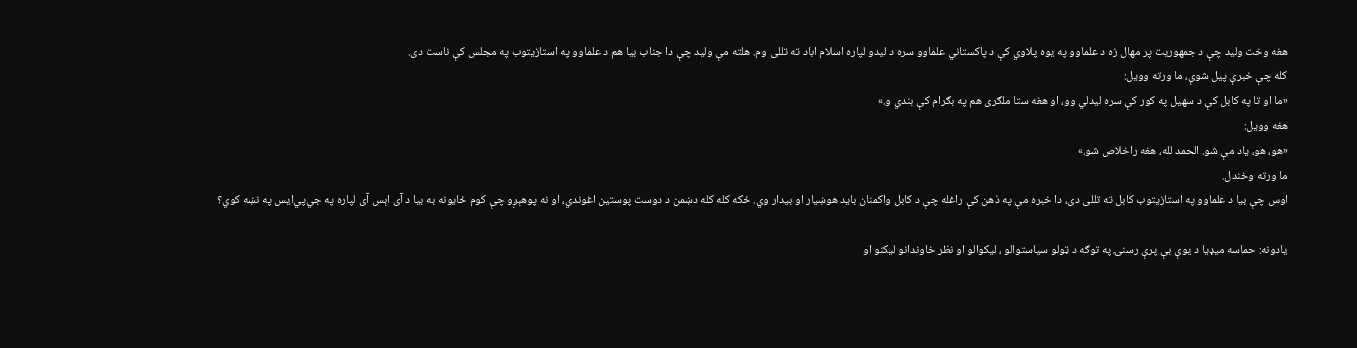هغه وخت ولید چې د جمهوریت پر مهال زه د علماوو په یوه پلاوي کې د پاکستاني علماوو سره د لیدو لپاره اسلام اباد ته تللی وم. هلته مې ولید چې دا جناب بیا هم د علماوو په استازیتوب په مجلس کې ناست دی.
کله چې خبرې پیل شوې، ما ورته وویل:
«ما او تا په کابل کې د سهیل په کور کې سره لیدلي وو، او هغه ستا ملګری هم په بګرام کې بندي و.»
هغه وویل:
«هو، هو، یاد مې شو. الحمد لله، هغه راخلاص شو.»
ما ورته وخندل.
اوس چې بیا د علماوو په استازیتوب کابل ته تللی دی، دا خبره مې په ذهن کې راغله چې د کابل واکمنان باید هوښیار او بیدار وي. ځکه کله کله دښمن د دوست پوستین اغوندي، او نه پوهېږو چې کوم ځایونه به بیا د آی اېس آی لپاره په جي‌پي‌ایس په نښه کوي؟

یادونه: حماسه میډیا د یوې بې پرې رسنۍ په توګه د ټولو سیاستوالو ، لیکوالو او نظر خاوندانو لیکنو او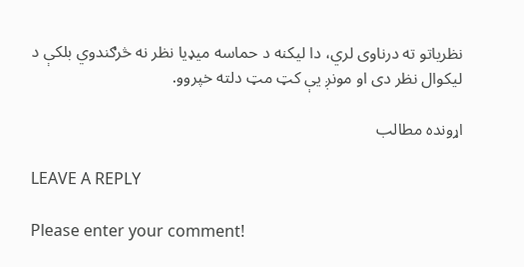نظریاتو ته درناوی لري، دا لیکنه د حماسه میډیا نظر نه څرګندوي بلکې د لیکوال نظر دی او مونږ یې کټ مټ دلته خپروو.

اړونده مطالب

LEAVE A REPLY

Please enter your comment!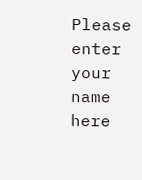Please enter your name here